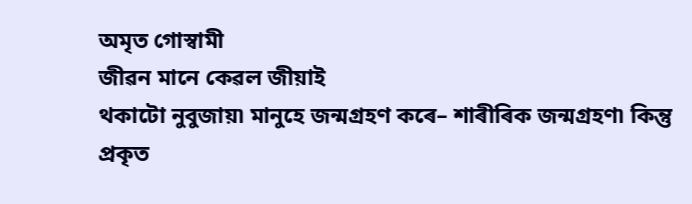অমৃত গোস্বামী
জীৱন মানে কেৱল জীয়াই
থকাটো নুবুজায়৷ মানুহে জন্মগ্ৰহণ কৰে– শাৰীৰিক জন্মগ্ৰহণ৷ কিন্তু প্ৰকৃত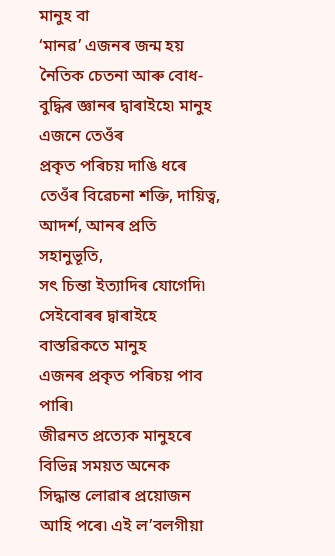মানুহ বা
‘মানৱ’ এজনৰ জন্ম হয় নৈতিক চেতনা আৰু বোধ-বুদ্ধিৰ জ্ঞানৰ দ্বাৰাইহে৷ মানুহ এজনে তেওঁৰ
প্রকৃত পৰিচয় দাঙি ধৰে তেওঁৰ বিৱেচনা শক্তি, দায়িত্ব, আদৰ্শ, আনৰ প্ৰতি সহানুভূতি,
সৎ চিন্তা ইত্যাদিৰ যোগেদি৷ সেইবোৰৰ দ্বাৰাইহে বাস্তৱিকতে মানুহ
এজনৰ প্ৰকৃত পৰিচয় পাব পাৰি৷
জীৱনত প্ৰত্যেক মানুহৰে বিভিন্ন সময়ত অনেক
সিদ্ধান্ত লোৱাৰ প্ৰয়োজন আহি পৰে৷ এই ল’বলগীয়া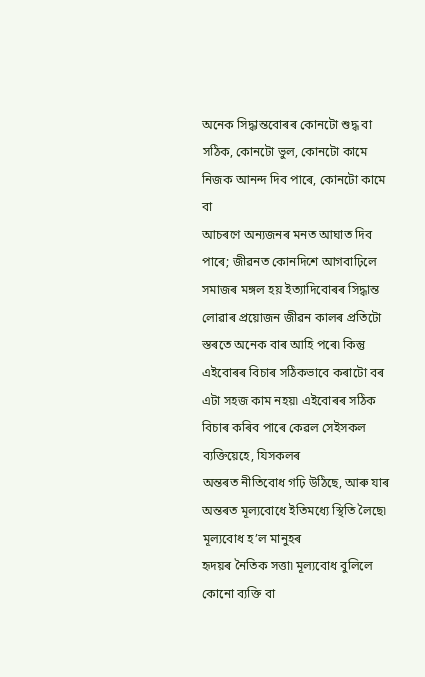অনেক সিদ্ধান্তবোৰৰ কোনটো শুদ্ধ বা
সঠিক, কোনটো ভুল, কোনটো কামে নিজক আনন্দ দিব পাৰে, কোনটো কামে বা
আচৰণে অন্যজনৰ মনত আঘাত দিব পাৰে; জীৱনত কোনদিশে আগবাঢ়িলে সমাজৰ মঙ্গল হয় ইত্যাদিবোৰৰ সিদ্ধান্ত
লোৱাৰ প্ৰয়োজন জীৱন কালৰ প্ৰতিটো স্তৰতে অনেক বাৰ আহি পৰে৷ কিন্তু এইবোৰৰ বিচাৰ সঠিকভাবে কৰাটো বৰ এটা সহজ কাম নহয়৷ এইবোৰৰ সঠিক
বিচাৰ কৰিব পাৰে কেৱল সেইসকল ব্যক্তিয়েহে, যিসকলৰ
অন্তৰত নীতিবোধ গঢ়ি উঠিছে, আৰু যাৰ অন্তৰত মূল্যবোধে ইতিমধ্যে স্থিতি লৈছে৷
মূল্যবোধ হ’ল মানুহৰ
হৃদয়ৰ নৈতিক সত্তা৷ মূল্যবোধ বুলিলে কোনো ব্যক্তি বা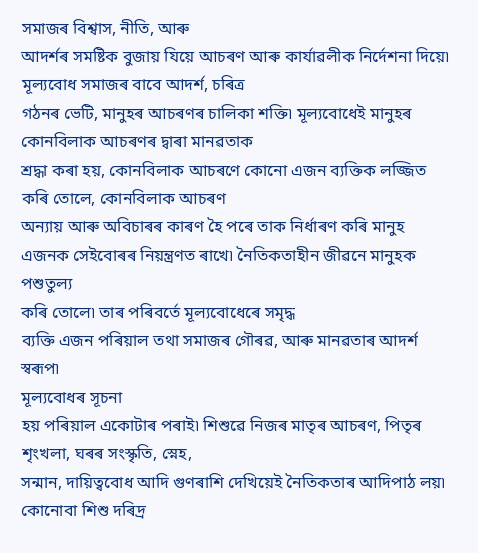সমাজৰ বিশ্বাস, নীতি, আৰু
আদৰ্শৰ সমষ্টিক বুজায় যিয়ে আচৰণ আৰু কাৰ্যাৱলীক নিৰ্দেশনা দিয়ে৷ মূল্যবোধ সমাজৰ বাবে আদৰ্শ, চৰিত্ৰ
গঠনৰ ভেটি, মানুহৰ আচৰণৰ চালিকা শক্তি৷ মূল্যবোধেই মানুহৰ কোনবিলাক আচৰণৰ দ্বাৰা মানৱতাক
শ্ৰদ্ধা কৰা হয়, কোনবিলাক আচৰণে কোনো এজন ব্যক্তিক লজ্জিত কৰি তোলে, কোনবিলাক আচৰণ
অন্যায় আৰু অবিচাৰৰ কাৰণ হৈ পৰে তাক নিৰ্ধাৰণ কৰি মানুহ এজনক সেইবোৰৰ নিয়ন্ত্ৰণত ৰাখে৷ নৈতিকতাহীন জীৱনে মানুহক পশুতুল্য
কৰি তোলে৷ তাৰ পৰিবৰ্তে মূল্যবোধেৰে সমৃদ্ধ
ব্যক্তি এজন পৰিয়াল তথা সমাজৰ গৌৰৱ, আৰু মানৱতাৰ আদর্শ স্বৰূপ৷
মূল্যবোধৰ সূচনা
হয় পৰিয়াল একোটাৰ পৰাই৷ শিশুৱে নিজৰ মাতৃৰ আচৰণ, পিতৃৰ শৃংখলা, ঘৰৰ সংস্কৃতি, স্নেহ,
সন্মান, দায়িত্ববোধ আদি গুণৰাশি দেখিয়েই নৈতিকতাৰ আদিপাঠ লয়৷ কোনোবা শিশু দৰিদ্ৰ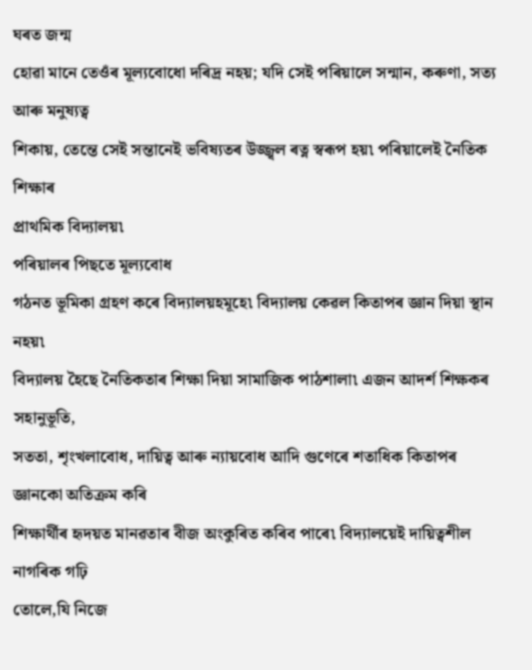ঘৰত জন্ম
হোৱা মানে তেওঁৰ মূল্যবোধো দৰিদ্ৰ নহয়; যদি সেই পৰিয়ালে সন্মান, কৰুণা, সত্য আৰু মনুষ্যত্ব
শিকায়, তেন্তে সেই সন্তানেই ভবিষ্যতৰ উজ্জ্বল ৰত্ন স্বৰূপ হয়৷ পৰিয়ালেই নৈতিক শিক্ষাৰ
প্ৰাথমিক বিদ্যালয়৷
পৰিয়ালৰ পিছতে মূল্যবোধ
গঠনত ভূমিকা গ্ৰহণ কৰে বিদ্যালয়হমূহে৷ বিদ্যালয় কেৱল কিতাপৰ জ্ঞান দিয়া স্থান নহয়৷
বিদ্যালয় হৈছে নৈতিকতাৰ শিক্ষা দিয়া সামাজিক পাঠশালা৷ এজন আদর্শ শিক্ষকৰ সহানুভূতি,
সততা, শৃংখলাবোধ, দায়িত্ব আৰু ন্যায়বোধ আদি গুণেৰে শতাধিক কিতাপৰ জ্ঞানকো অতিক্ৰম কৰি
শিক্ষাৰ্থীৰ হৃদয়ত মানৱতাৰ বীজ অংকুৰিত কৰিব পাৰে৷ বিদ্যালয়েই দায়িত্বশীল নাগৰিক গঢ়ি
তোলে,যি নিজে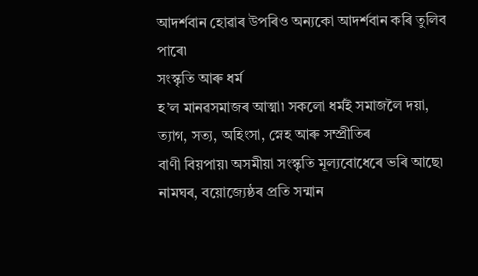আদৰ্শবান হোৱাৰ উপৰিও অন্যকো আদৰ্শবান কৰি তুলিব পাৰে৷
সংস্কৃতি আৰু ধৰ্ম
হ’ল মানৱসমাজৰ আত্মা৷ সকলো ধৰ্মই সমাজলৈ দয়া, ত্যাগ, সত্য, অহিংসা, স্নেহ আৰু সম্প্রীতিৰ
বাণী বিয়পায়৷ অসমীয়া সংস্কৃতি মূল্যবোধেৰে ভৰি আছে৷ নামঘৰ, বয়োজ্যেষ্ঠৰ প্ৰতি সন্মান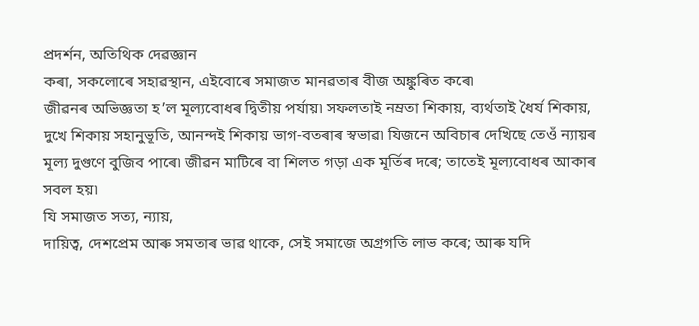প্ৰদৰ্শন, অতিথিক দেৱজ্ঞান
কৰা, সকলোৰে সহাৱস্থান, এইবোৰে সমাজত মানৱতাৰ বীজ অঙ্কুৰিত কৰে৷
জীৱনৰ অভিজ্ঞতা হ’ল মূল্যবোধৰ দ্বিতীয় পৰ্যায়৷ সফলতাই নম্ৰতা শিকায়, ব্যর্থতাই ধৈৰ্য শিকায়, দুখে শিকায় সহানুভূতি, আনন্দই শিকায় ভাগ-বতৰাৰ স্বভাৱ৷ যিজনে অবিচাৰ দেখিছে তেওঁ ন্যায়ৰ মূল্য দুগুণে বুজিব পাৰে৷ জীৱন মাটিৰে বা শিলত গড়া এক মূৰ্তিৰ দৰে; তাতেই মূল্যবোধৰ আকাৰ সবল হয়৷
যি সমাজত সত্য, ন্যায়,
দায়িত্ব, দেশপ্রেম আৰু সমতাৰ ভাৱ থাকে, সেই সমাজে অগ্ৰগতি লাভ কৰে; আৰু যদি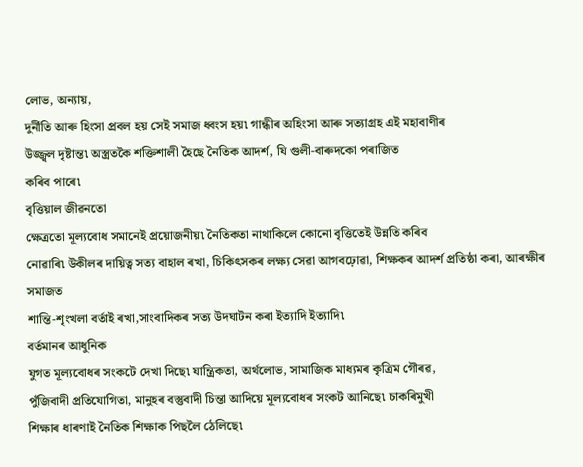লোভ, অন্যায়,
দুর্নীতি আৰু হিংসা প্ৰবল হয় সেই সমাজ ধ্বংস হয়৷ গান্ধীৰ অহিংসা আৰু সত্যাগ্ৰহ এই মহাবাণীৰ
উজ্জ্বল দৃষ্টান্ত৷ অস্ত্ৰতকৈ শক্তিশালী হৈছে নৈতিক আদর্শ, যি গুলী-বাৰুদকো পৰাজিত
কৰিব পাৰে৷
বৃত্তিয়াল জীৱনতো
ক্ষেত্রতো মূল্যবোধ সমানেই প্ৰয়োজনীয়৷ নৈতিকতা নাথাকিলে কোনো বৃত্তিতেই উন্নতি কৰিব
নোৱাৰি৷ উকীলৰ দায়িত্ব সত্য বাহাল ৰখা, চিকিৎসকৰ লক্ষ্য সেৱা আগবঢ়োৱা, শিক্ষকৰ আদর্শ প্ৰতিষ্ঠা কৰা, আৰক্ষীৰ সমাজত
শান্তি-শৃংখলা বৰ্তাই ৰখা,সাংবাদিকৰ সত্য উদঘাটন কৰা ইত্যাদি ইত্যাদি৷
বৰ্তমানৰ আধুনিক
যুগত মূল্যবোধৰ সংকটে দেখা দিছে৷ যান্ত্ৰিকতা, অর্থলোভ, সামাজিক মাধ্যমৰ কৃত্ৰিম গৌৰৱ,
পুঁজিবাদী প্রতিযোগিতা, মানুহৰ বস্তুবাদী চিন্তা আদিয়ে মূল্যবোধৰ সংকট আনিছে৷ চাকৰিমুখী
শিক্ষাৰ ধাৰণাই নৈতিক শিক্ষাক পিছলৈ ঠেলিছে৷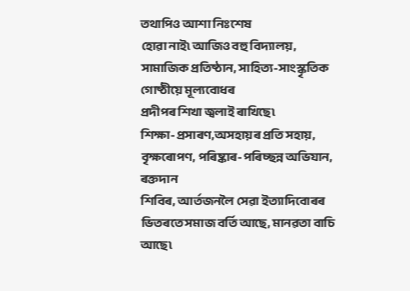তথাপিও আশা নিঃশেষ
হোৱা নাই৷ আজিও বহু বিদ্যালয়, সামাজিক প্রতিষ্ঠান, সাহিত্য-সাংস্কৃতিক গোষ্ঠীয়ে মূল্যবোধৰ
প্ৰদীপৰ শিখা জ্বলাই ৰাখিছে৷
শিক্ষা-প্ৰসাৰণ,অসহায়ৰ প্ৰতি সহায়, বৃক্ষৰোপণ, পৰিষ্কাৰ-পৰিচ্ছন্ন অভিযান, ৰক্তদান
শিবিৰ, আৰ্তজনলৈ সেৱা ইত্যাদিবোৰৰ ভিতৰতে সমাজ বৰ্তি আছে, মানৱতা বাচি আছে৷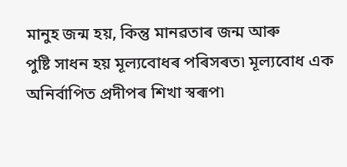মানুহ জন্ম হয়, কিন্তু মানৱতাৰ জন্ম আৰু
পুষ্টি সাধন হয় মূল্যবোধৰ পৰিসৰত৷ মূল্যবোধ এক অনিৰ্বাপিত প্ৰদীপৰ শিখা স্বৰূপ৷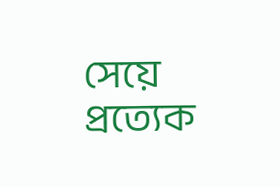সেয়ে
প্রত্যেক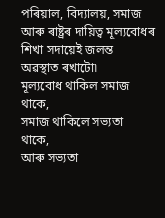পৰিয়াল, বিদ্যালয়, সমাজ আৰু ৰাষ্ট্ৰৰ দায়িত্ব মূল্যবোধৰ শিখা সদায়েই জলন্ত
অৱস্থাত ৰখাটো৷
মূল্যবোধ থাকিল সমাজ
থাকে,
সমাজ থাকিলে সভ্যতা
থাকে,
আৰু সভ্যতা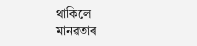থাকিলে
মানৱতাৰ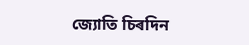জ্যোতি চিৰদিন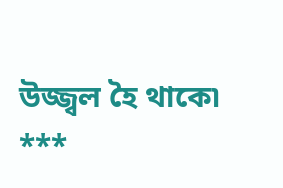উজ্জ্বল হৈ থাকে৷
***